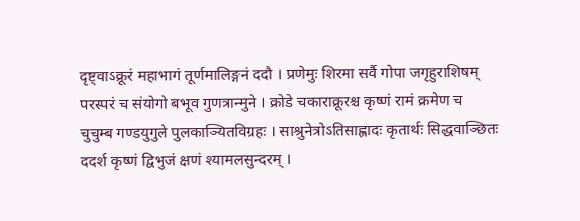दृष्ट्वाऽक्रूरं महाभागं तूर्णमालिङ्गनं ददौ । प्रणेमुः शिरमा सर्वै गोपा जगृहुराशिषम्
परस्परं च संयोगो बभूव गुणत्रान्मुने । क्रोडे चकाराक्रूरश्च कृष्णं रामं क्रमेण च
चुचुम्ब गण्डयुगुले पुलकाञ्यितविग्रहः । साश्रुनेत्रोऽतिसाह्लादः कृतार्थः सिद्धवाञ्छितः
ददर्श कृष्णं द्विभुजं क्षणं श्यामलसुन्दरम् ।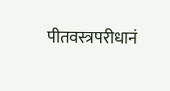पीतवस्त्रपरीधानं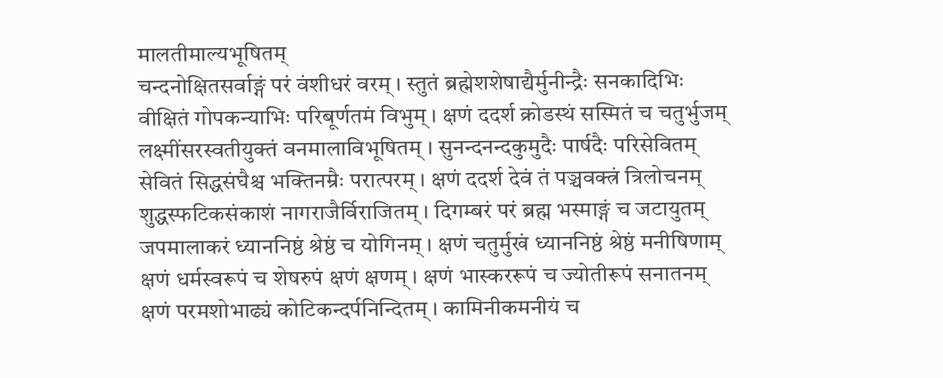मालतीमाल्यभूषितम्
चन्दनोक्षितसर्वाङ्गं परं वंशीधरं वरम् । स्तुतं ब्रह्मेशशेषाद्यैर्मुनीन्द्रैः सनकादिभिः
वीक्षितं गोपकन्याभिः परिबूर्णतमं विभुम् । क्षणं ददर्श क्रोडस्थं सस्मितं च चतुर्भुजम्
लक्ष्मींसरस्वतीयुक्तं वनमालाविभूषितम् । सुनन्दनन्दकुमुदैः पार्षदैः परिसेवितम्
सेवितं सिद्धसंघैश्च भक्तिनम्रैः परात्परम् । क्षणं ददर्श देवं तं पञ्चवक्त्रं त्रिलोचनम्
शुद्धस्फटिकसंकाशं नागराजैर्विराजितम् । दिगम्बरं परं ब्रह्म भस्माङ्गं च जटायुतम्
जपमालाकरं ध्याननिष्ठं श्रेष्ठं च योगिनम् । क्षणं चतुर्मुखं ध्याननिष्ठं श्रेष्ठं मनीषिणाम्
क्षणं धर्मस्वरूपं च शेषरुपं क्षणं क्षणम् । क्षणं भास्कररूपं च ज्योतीरूपं सनातनम्
क्षणं परमशोभाढ्यं कोटिकन्दर्पनिन्दितम् । कामिनीकमनीयं च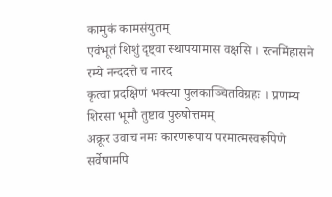कामुकं कामसंयुतम्
एवंभूतं शिशुं दृष्ट्वा स्थापयामास वक्षसि । रत्नमिंहासने रम्ये नन्ददत्ते च नारद
कृत्वा प्रदक्षिणं भक्त्या पुलकाञ्चितविग्रहः । प्रणम्य शिरसा भूमौ तुष्टाव पुरुषोत्तमम्
अक्रूर उवाच नमः कारणरूपाय परमात्मस्वरूपिणे सर्वेषामपि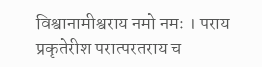विश्वानामीश्वराय नमो नमः । पराय प्रकृतेरीश परात्परतराय च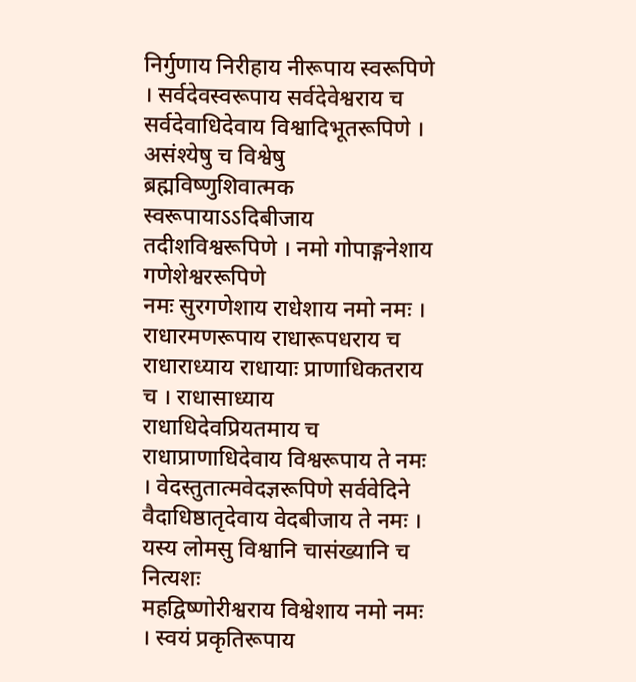निर्गुणाय निरीहाय नीरूपाय स्वरूपिणे । सर्वदेवस्वरूपाय सर्वदेवेश्वराय च
सर्वदेवाधिदेवाय विश्वादिभूतरूपिणे । असंश्येषु च विश्वेषु ब्रह्मविष्णुशिवात्मक
स्वरूपायाऽऽदिबीजाय तदीशविश्वरूपिणे । नमो गोपाङ्गनेशाय गणेशेश्वररूपिणे
नमः सुरगणेशाय राधेशाय नमो नमः । राधारमणरूपाय राधारूपधराय च
राधाराध्याय राधायाः प्राणाधिकतराय च । राधासाध्याय राधाधिदेवप्रियतमाय च
राधाप्राणाधिदेवाय विश्वरूपाय ते नमः । वेदस्तुतात्मवेदज्ञरूपिणे सर्ववेदिने
वैदाधिष्ठातृदेवाय वेदबीजाय ते नमः । यस्य लोमसु विश्वानि चासंख्यानि च नित्यशः
महद्विष्णोरीश्वराय विश्वेशाय नमो नमः । स्वयं प्रकृतिरूपाय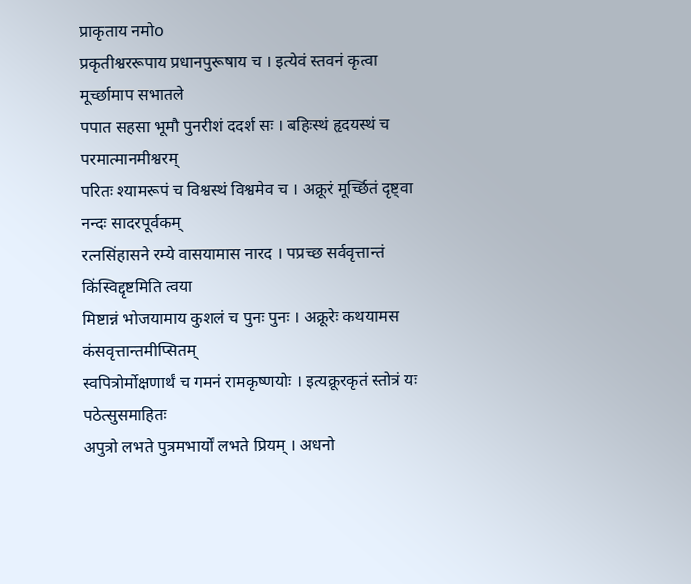प्राकृताय नमोo
प्रकृतीश्वररूपाय प्रधानपुरूषाय च । इत्येवं स्तवनं कृत्वा मूर्च्छामाप सभातले
पपात सहसा भूमौ पुनरीशं ददर्श सः । बहिःस्थं हृदयस्थं च परमात्मानमीश्वरम्
परितः श्यामरूपं च विश्वस्थं विश्वमेव च । अक्रूरं मूर्च्छितं दृष्ट्वा नन्दः सादरपूर्वकम्
रत्नसिंहासने रम्ये वासयामास नारद । पप्रच्छ सर्ववृत्तान्तं किंस्विद्दृष्टमिति त्वया
मिष्टान्नं भोजयामाय कुशलं च पुनः पुनः । अक्रूरेः कथयामस कंसवृत्तान्तमीप्सितम्
स्वपित्रोर्मोक्षणार्थं च गमनं रामकृष्णयोः । इत्यक्रूरकृतं स्तोत्रं यः पठेत्सुसमाहितः
अपुत्रो लभते पुत्रमभार्यों लभते प्रियम् । अधनो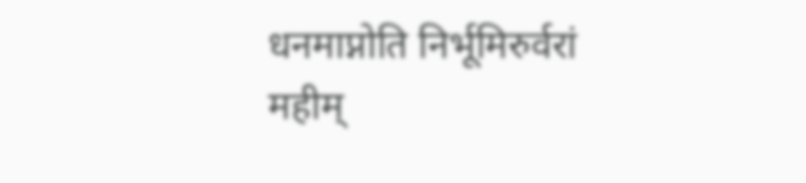धनमाप्नोति निर्भूमिरुर्वरां महीम्